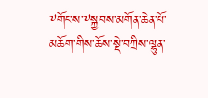༸གོང་ས་༸སྐྱབས་མགོན་ཆེན་པོ་མཆོག་གིས་ཆོས་སྡེ་བཀྲིས་ལྷུན་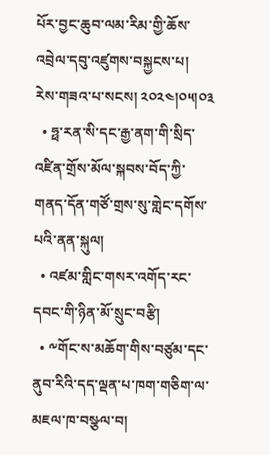པོར་བྱང་ཆུབ་ལམ་རིམ་གྱི་ཆོས་འབྲེལ་དབུ་འཛུགས་བསྐྱངས་པ།
རེས་གཟའ་པ་སངས། ༢༠༢༤།༠༥།༠༣
  • ཧྥ་རན་སི་དང་རྒྱ་ནག་གི་སྲིད་འཛིན་གྲོས་མོལ་སྐབས་བོད་ཀྱི་གནད་དོན་གཙོ་གྲས་སུ་གླེང་དགོས་པའི་ནན་སྐུལ།
  • འཛམ་གླིང་གསར་འགོད་རང་དབང་གི་ཉིན་མོ་སྲུང་བརྩི།
  • ༸གོང་ས་མཆོག་གིས་བཙུམ་དང་ནུབ་རིའི་དད་ལྡན་པ་ཁག་གཅིག་ལ་མཇལ་ཁ་བསྩལ་བ།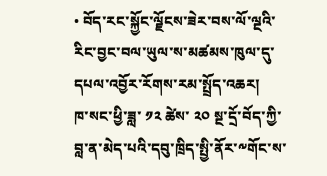• བོད་རང་སྐྱོང་ལྗོངས་ཟེར་བས་ལོ་ལྔའི་རིང་བྱང་བལ་ཡུལ་ས་མཚམས་ཁུལ་དུ་དཔལ་འབྱོར་རོགས་རམ་སྤྲོད་འཆར།
ཁ་སང་ཕྱི་ཟླ་ ༡༢ ཚེས་ ༢༠ སྔ་དྲོ་བོད་ཀྱི་བླ་ན་མེད་པའི་དབུ་ཁྲིད་སྤྱི་ནོར་༸གོང་ས་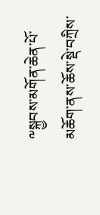༸སྐྱབས་མགོན་ཆེན་པོ་མཆོག་ནས་ཆོས་སྡེ་བཀྲིས་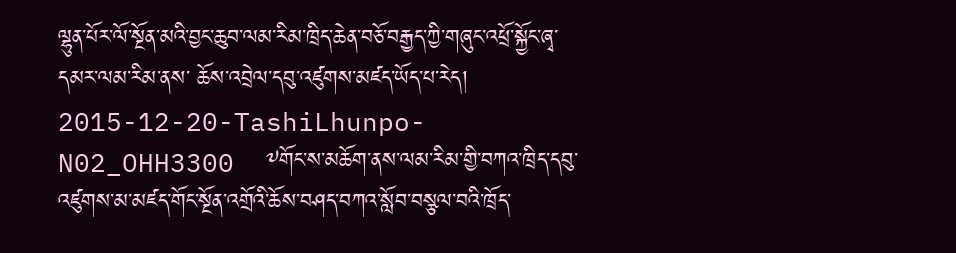ལྷུན་པོར་ལོ་སྔོན་མའི་བྱང་ཆུབ་ལམ་རིམ་ཁྲིད་ཆེན་བཅོ་བརྒྱད་ཀྱི་གཞུང་འཕྲོ་སྐྱོང་ཞྭ་དམར་ལམ་རིམ་ནས་ ཆོས་འབྲེལ་དབུ་འཛུགས་མཛད་ཡོད་པ་རེད།   2015-12-20-TashiLhunpo-N02_OHH3300  ༸གོང་ས་མཆོག་ནས་ལམ་རིམ་གྱི་བཀའ་ཁྲིད་དབུ་འཛུགས་མ་མཛད་གོང་སྔོན་འགྲོའི་ཆོས་བཤད་བཀའ་སློབ་བསྩལ་བའི་ཁྲོད་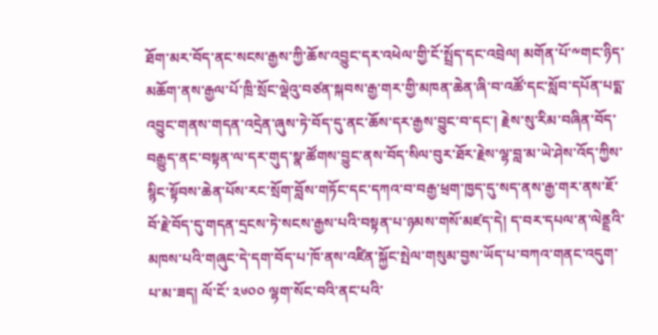ཐོག་མར་བོད་ནང་སངས་རྒྱས་ཀྱི་ཆོས་འབྱུང་དར་འཕེལ་གྱི་ངོ་སྤྲོད་དང་འབྲེལ། མགོན་པོ་༸གང་ཉིད་མཆོག་ནས་རྒྱལ་པོ་ཁྲི་སྲོང་ལྡེའུ་བཙན་སྐབས་རྒྱ་གར་གྱི་མཁན་ཆེན་ཞི་བ་འཚོ་དང་སློབ་དཔོན་པདྨ་འབྱུང་གནས་གདན་འདྲེན་ཞུས་ཏེ་བོད་དུ་ནང་ཆོས་དར་རྒྱས་བྱུང་བ་དང་། རྗེས་སུ་རིམ་བཞིན་བོད་བརྒྱུད་ནང་བསྟན་ལ་དར་གུད་སྣ་ཚོགས་བྱུང་ནས་བོད་སིལ་བུར་ཐོར་རྗེས་ལྷ་བླ་མ་ཡེ་ཤེས་འོད་ཀྱིས་སྙིང་སྟོབས་ཆེན་པོས་རང་སྲོག་བློས་གཏོང་དང་དཀའ་བ་བརྒྱ་ཕྲག་ཁྱད་དུ་སད་ནས་རྒྱ་གར་ནས་ཇོ་བོ་རྗེ་བོད་དུ་གདན་དྲངས་ཏེ་སངས་རྒྱས་པའི་བསྟན་པ་ཉམས་གསོ་མཛད་དེ། ད་བར་དཔལ་ན་ལེནྡྲའི་མཁས་པའི་གཞུང་དེ་དག་བོད་པ་ཁོ་ནས་འཛིན་སྐྱོང་སྤེལ་གསུམ་བྱས་ཡོད་པ་བཀའ་གནང་འདུག་པ་མ་ཟད། ལོ་ངོ་ ༢༦༠༠ ལྷག་སོང་བའི་ནང་པའི་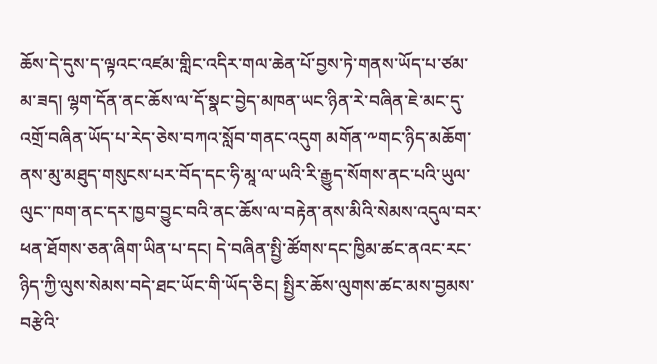ཆོས་དེ་དུས་ད་ལྟའང་འཛམ་གླིང་འདིར་གལ་ཆེན་པོ་བྱས་ཏེ་གནས་ཡོད་པ་ཙམ་མ་ཟད། ལྷག་དོན་ནང་ཆོས་ལ་དོ་སྣང་བྱེད་མཁན་ཡང་ཉིན་རེ་བཞིན་ཇེ་མང་དུ་འགྲོ་བཞིན་ཡོད་པ་རེད་ཅེས་བཀའ་སློབ་གནང་འདུག མགོན་༸གང་ཉིད་མཆོག་ནས་མུ་མཐུད་གསུངས་པར་བོད་དང་ཧི་མཱ་ལ་ཡའི་རི་རྒྱུད་སོགས་ནང་པའི་ཡུལ་ལུང་་ཁག་ནང་དར་ཁྱབ་བྱུང་བའི་ནང་ཆོས་ལ་བརྟེན་ནས་མིའི་སེམས་འདུལ་བར་ཕན་ཐོགས་ཅན་ཞིག་ཡིན་པ་དང། དེ་བཞིན་སྤྱི་ཚོགས་དང་ཁྱིམ་ཚང་ནའང་རང་ཉིད་ཀྱི་ལུས་སེམས་བདེ་ཐང་ཡོང་གི་ཡོད་ཅིང། སྤྱིར་ཆོས་ལུགས་ཚང་མས་བྱམས་བརྩེའི་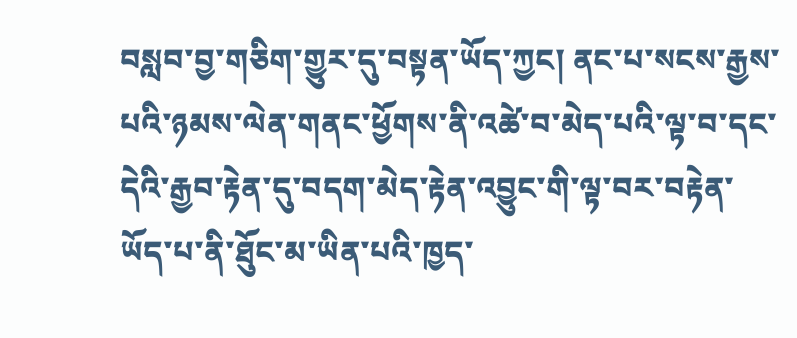བསླབ་བྱ་གཅིག་གྱུར་དུ་བསྟན་ཡོད་ཀྱང། ནང་པ་སངས་རྒྱས་པའི་ཉམས་ལེན་གནང་ཕྱོགས་ནི་འཚེ་བ་མེད་པའི་ལྟ་བ་དང་དེའི་རྒྱབ་རྟེན་དུ་བདག་མེད་རྟེན་འབྱུང་གི་ལྟ་བར་བརྟེན་ཡོད་པ་ནི་ཐོུང་མ་ཡིན་པའི་ཁྱད་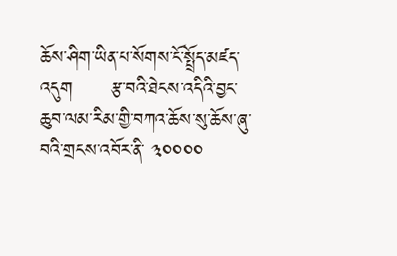ཆོས་ཤིག་ཡིན་པ་སོགས་ངོ་སྤྲོད་མཛད་འདུག      རྩ་བའི་ཐེངས་འདིའི་བྱང་ཆུབ་ལམ་རིམ་གྱི་བཀའ་ཆོས་སུ་ཆོས་ཞུ་བའི་གྲངས་འབོར་ནི་ ༣༠༠༠༠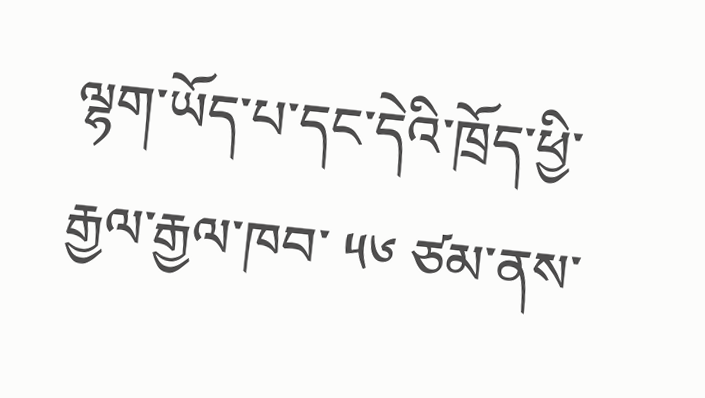ལྷག་ཡོད་པ་དང་དེའི་ཁྲོད་ཕྱི་རྒྱལ་རྒྱལ་ཁབ་ ༥༦ ཙམ་ནས་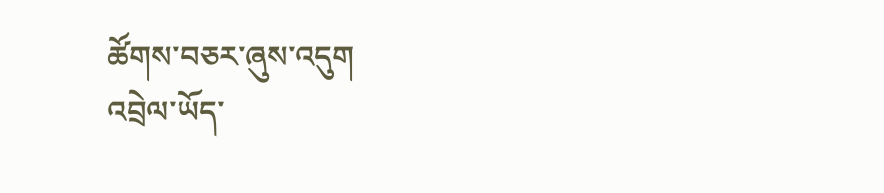ཚོགས་བཅར་ཞུས་འདུག
འབྲེལ་ཡོད་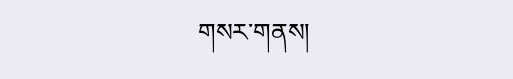གསར་གནས།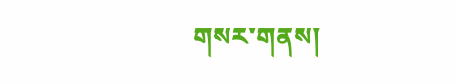གསར་གནས།